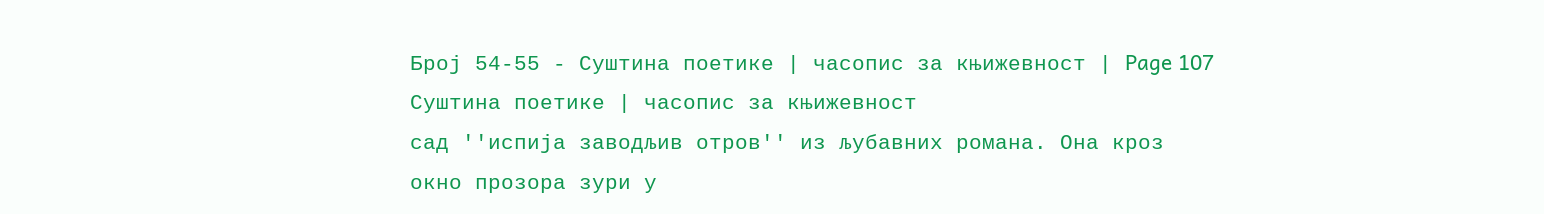Број 54-55 - Суштина поетике | часопис за књижевност | Page 107
Суштина поетике | часопис за књижевност
сад ''испија заводљив отров'' из љубавних романа. Она кроз
окно прозора зури у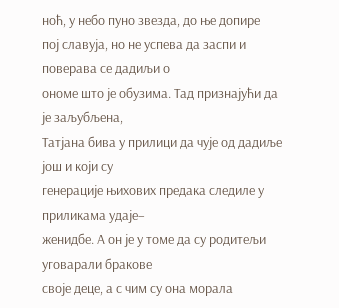ноћ, у небо пуно звезда, до ње допире
пој славуја, но не успева да заспи и поверава се дадиљи о
ономе што је обузима. Тад признајући да је заљубљена,
Татјана бива у прилици да чује од дадиље још и који су
генерације њихових предака следиле у приликама удаје–
женидбе. А он је у томе да су родитељи уговарали бракове
своје деце, а с чим су она морала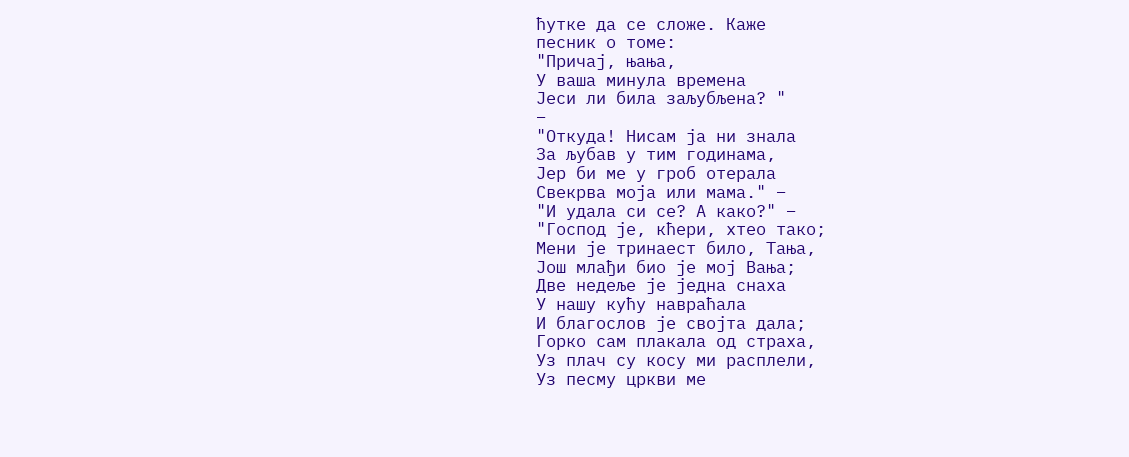ћутке да се сложе. Каже
песник о томе:
"Причај, њања,
У ваша минула времена
Јеси ли била заљубљена? "
–
"Откуда! Нисам ја ни знала
За љубав у тим годинама,
Јер би ме у гроб отерала
Свекрва моја или мама." –
"И удала си се? А како?" –
"Господ је, кћери, хтео тако;
Мени је тринаест било, Тања,
Још млађи био је мој Вања;
Две недеље је једна снаха
У нашу кућу навраћала
И благослов је својта дала;
Горко сам плакала од страха,
Уз плач су косу ми расплели,
Уз песму цркви ме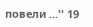повели ...'' 19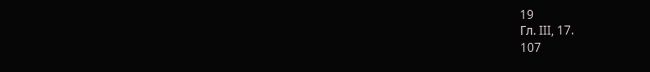19
Гл. III, 17.
107